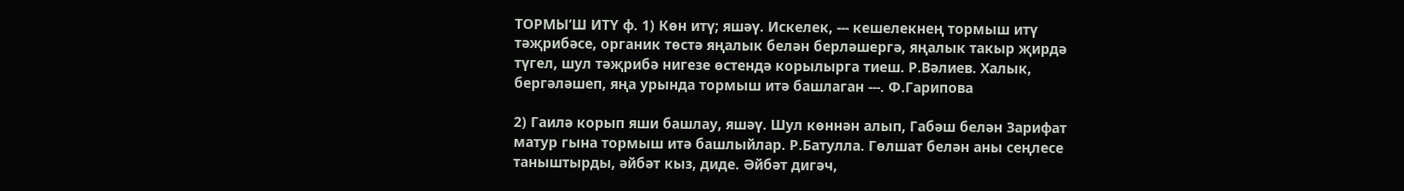ТОРМЫ’Ш ИТҮ ф. 1) Көн итү; яшәү. Искелек, --- кешелекнең тормыш итү тәҗрибәсе, органик төстә яңалык белән берләшергә, яңалык такыр җирдә түгел, шул тәҗрибә нигезе өстендә корылырга тиеш. Р.Вәлиев. Халык, бергәләшеп, яңа урында тормыш итә башлаган ---. Ф.Гарипова

2) Гаилә корып яши башлау, яшәү. Шул көннән алып, Габәш белән Зарифат матур гына тормыш итә башлыйлар. Р.Батулла. Гөлшат белән аны сеңлесе таныштырды, әйбәт кыз, диде. Әйбәт дигәч,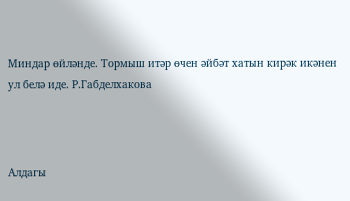Миндар өйләнде. Тормыш итәр өчен әйбәт хатын кирәк икәнен ул белә иде. Р.Габделхакова



Алдагы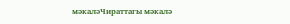мәкаләЧираттагы мәкалә